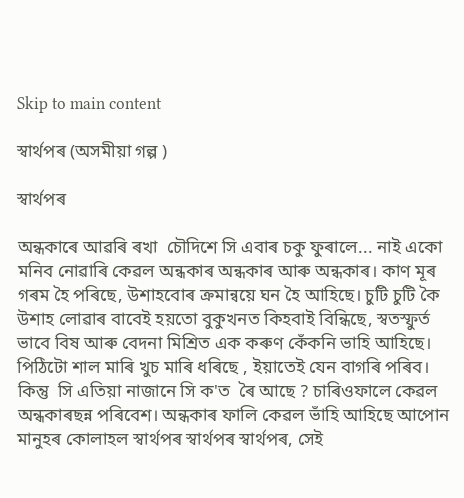Skip to main content

স্বাৰ্থপৰ (অসমীয়া গল্প )

স্বাৰ্থপৰ

অন্ধকাৰে আৱৰি ৰখা  চৌদিশে সি এবাৰ চকু ফুৰালে... নাই একো মনিব নোৱাৰি কেৱল অন্ধকাৰ অন্ধকাৰ আৰু অন্ধকাৰ। কাণ মূৰ গৰম হৈ পৰিছে, উশাহবোৰ ক্ৰমান্বয়ে ঘন হৈ আহিছে। চুটি চুটি কৈ উশাহ লোৱাৰ বাবেই হয়তো বুকুখনত কিহবাই বিন্ধিছে, স্বতস্ফুৰ্ত  ভাবে বিষ আৰু বেদনা মিশ্ৰিত এক কৰুণ কেঁকনি ভাহি আহিছে। পিঠিটো শাল মাৰি খুচ মাৰি ধৰিছে , ইয়াতেই যেন বাগৰি পৰিব। কিন্তু  সি এতিয়া নাজানে সি ক'ত  ৰৈ আছে ? চাৰিওফালে কেৱল অন্ধকাৰছন্ন পৰিবেশ। অন্ধকাৰ ফালি কেৱল ভাঁহি আহিছে আপোন মানুহৰ কোলাহল স্বাৰ্থপৰ স্বাৰ্থপৰ স্বাৰ্থপৰ, সেই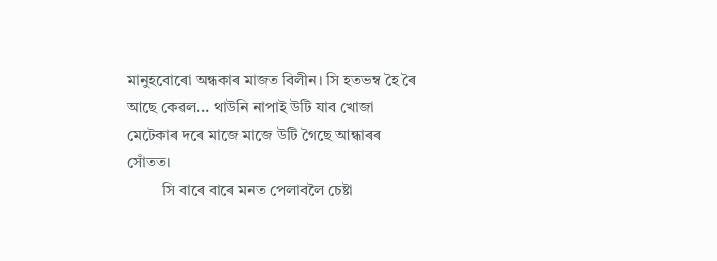মানুহবোৰো অন্ধকাৰ মাজত বিলীন। সি হতভম্ব হৈ ৰৈ আছে কেৱল... থাউনি নাপাই উটি যাব খোজা মেটেকাৰ দৰে মাজে মাজে উটি গৈছে আন্ধাৰৰ সোঁতত।
         সি বাৰে বাৰে মনত পেলাবলৈ চেষ্টা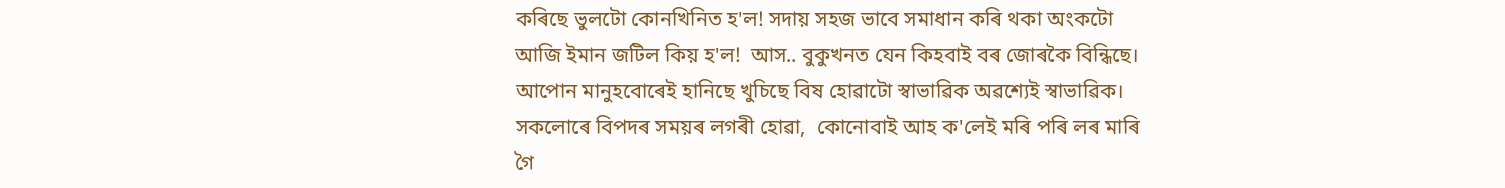কৰিছে ভুলটো কোনখিনিত হ'ল! সদায় সহজ ভাবে সমাধান কৰি থকা অংকটো আজি ইমান জটিল কিয় হ'ল!  আস.. বুকুখনত যেন কিহবাই বৰ জোৰকৈ বিন্ধিছে। আপোন মানুহবোৰেই হানিছে খুচিছে বিষ হোৱাটো স্বাভাৱিক অৱশ্যেই স্বাভাৱিক।  সকলোৰে বিপদৰ সময়ৰ লগৰী হোৱা,  কোনোবাই আহ ক'লেই মৰি পৰি লৰ মাৰি গৈ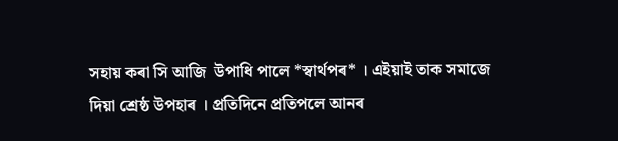সহায় কৰা সি আজি  উপাধি পালে *স্বাৰ্থপৰ* । এইয়াই তাক সমাজে দিয়া শ্ৰেষ্ঠ উপহাৰ । প্ৰতিদিনে প্ৰতিপলে আনৰ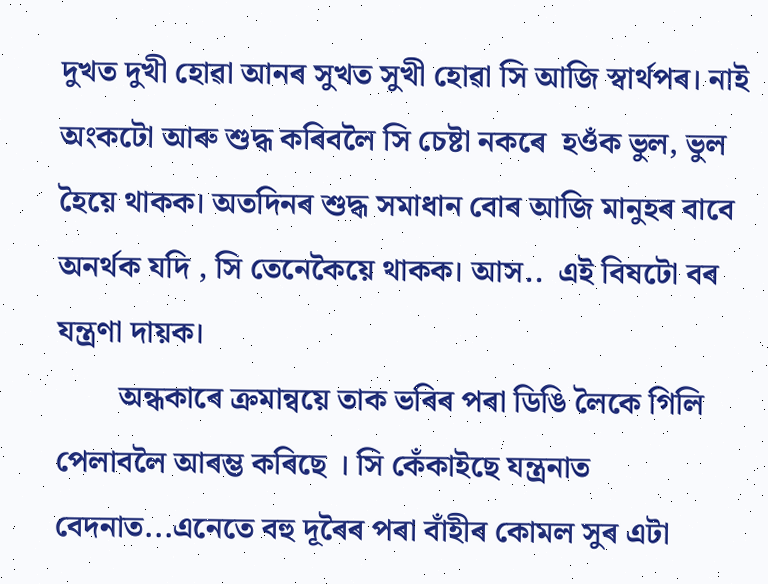দুখত দুখী হোৱা আনৰ সুখত সুখী হোৱা সি আজি স্বাৰ্থপৰ। নাই অংকটো আৰু শুদ্ধ কৰিবলৈ সি চেষ্টা নকৰে  হওঁক ভুল, ভুল হৈয়ে থাকক। অতদিনৰ শুদ্ধ সমাধান বোৰ আজি মানুহৰ বাবে অনৰ্থক যদি , সি তেনেকৈয়ে থাকক। আস..  এই বিষটো বৰ যন্ত্ৰণা দায়ক।
        অন্ধকাৰে ক্ৰমান্বয়ে তাক ভৰিৰ পৰা ডিঙি লৈকে গিলি পেলাবলৈ আৰম্ভ কৰিছে । সি কেঁকাইছে যন্ত্ৰনাত বেদনাত...এনেতে বহু দূৰৈৰ পৰা বাঁহীৰ কোমল সুৰ এটা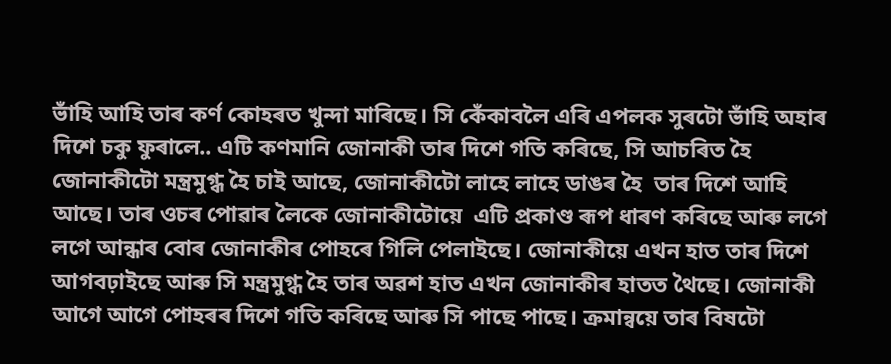ভাঁহি আহি তাৰ কৰ্ণ কোহৰত খুন্দা মাৰিছে। সি কেঁকাবলৈ এৰি এপলক সুৰটো ভাঁহি অহাৰ দিশে চকু ফুৰালে.. এটি কণমানি জোনাকী তাৰ দিশে গতি কৰিছে, সি আচৰিত হৈ জোনাকীটো মন্ত্ৰমুগ্ধ হৈ চাই আছে, জোনাকীটো লাহে লাহে ডাঙৰ হৈ  তাৰ দিশে আহি আছে। তাৰ ওচৰ পোৱাৰ লৈকে জোনাকীটোয়ে  এটি প্ৰকাণ্ড ৰূপ ধাৰণ কৰিছে আৰু লগে লগে আন্ধাৰ বোৰ জোনাকীৰ পোহৰে গিলি পেলাইছে। জোনাকীয়ে এখন হাত তাৰ দিশে আগবঢ়াইছে আৰু সি মন্ত্ৰমুগ্ধ হৈ তাৰ অৱশ হাত এখন জোনাকীৰ হাতত থৈছে। জোনাকী আগে আগে পোহৰৰ দিশে গতি কৰিছে আৰু সি পাছে পাছে। ক্ৰমান্বয়ে তাৰ বিষটো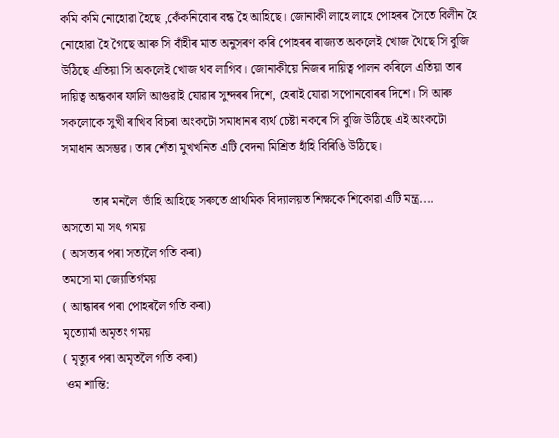কমি কমি নোহোৱা হৈছে ,কেঁকনিবোৰ বন্ধ হৈ আহিছে। জোনাকী লাহে লাহে পোহৰৰ সৈতে বিলীন হৈ নোহোৱা হৈ গৈছে আৰু সি বাঁহীৰ মাত অনুসৰণ কৰি পোহৰৰ ৰাজ্যত অকলেই খোজ থৈছে সি বুজি উঠিছে এতিয়া সি অকলেই খোজ থব লাগিব। জোনাকীয়ে নিজৰ দায়িত্ব পালন কৰিলে এতিয়া তাৰ দায়িত্ব অন্ধকাৰ ফালি আগুৱাই যোৱাৰ সুন্দৰৰ দিশে, হেৰাই যোৱা সপোনবোৰৰ দিশে। সি আৰু সকলোকে সুখী ৰাখিব বিচৰা অংকটো সমাধানৰ ব্যৰ্থ চেষ্টা নকৰে সি বুজি উঠিছে এই অংকটো সমাধান অসম্ভৱ। তাৰ শেঁতা মুখখনিত এটি বেদনা মিশ্ৰিত হাঁহি বিৰিঙি উঠিছে।

          তাৰ মনলৈ  ভাঁহি আহিছে সৰুতে প্ৰাথমিক বিদ্যালয়ত শিক্ষকে শিকোৱা এটি মন্ত্ৰ....
অসতো মা সৎ গময়
( অসত্যৰ পৰা সত্যলৈ গতি কৰা)
তমসো মা জ্যোতির্গময়
( আন্ধাৰৰ পৰা পোহৰলৈ গতি কৰা)
মৃত্যোর্মা অমৃতং গময়
( মৃত্যুৰ পৰা অমৃতলৈ গতি কৰা)
 ওম শান্তি: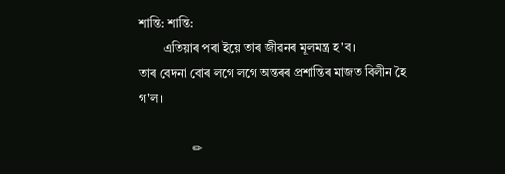শান্তি: শান্তি:
        এতিয়াৰ পৰা ইয়ে তাৰ জীৱনৰ মূলমন্ত্ৰ হ'ব।
তাৰ বেদনা বোৰ লগে লগে অন্তৰৰ প্ৰশান্তিৰ মাজত বিলীন হৈ গ'ল।

                 ✏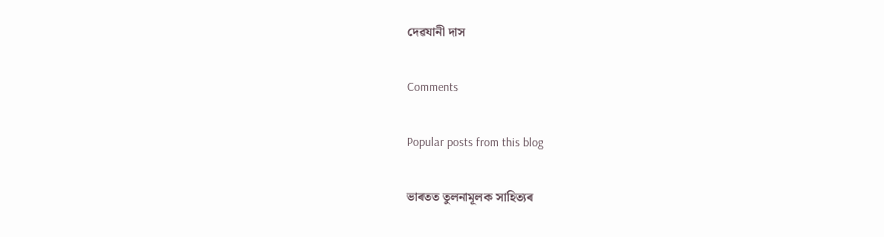দেৱযানী দাস

Comments

Popular posts from this blog

ভাৰতত তুলনামূলক সাহিত্যৰ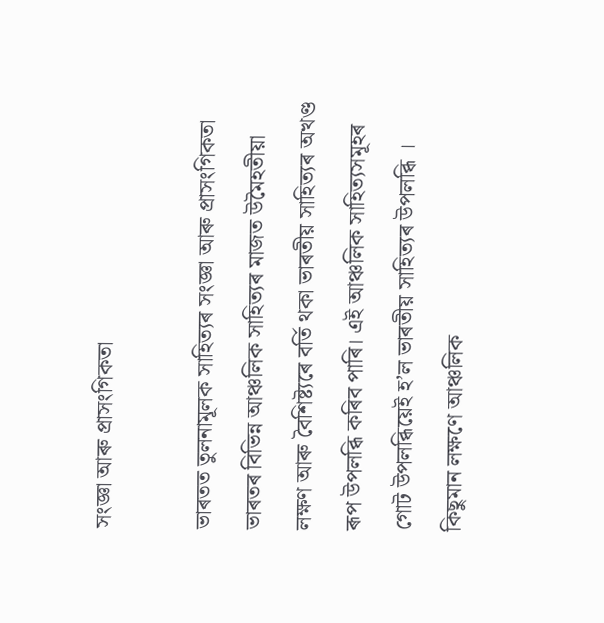সংজ্ঞা আৰু প্ৰাসংগিকতা

ভাৰতত তুলনামূলক সাহিত্যৰ সংজ্ঞা আৰু প্ৰাসংগিকতা  ভাৰতৰ বিভিন্ন আঞ্চলিক সাহিত্যৰ মাজত উমৈহতীয়া লক্ষণ আৰু বৈশিষ্ট্যৰে বৰ্তি থকা ভাৰতীয় সাহিত্যৰ অখণ্ড ৰূপ উপলব্ধি কৰিব পাৰি। এই আঞ্চলিক সাহিত্যসমূহৰ গোট উপলব্ধিয়েই হ’ল ভাৰতীয় সাহিত্যৰ উপলব্ধি । কিছুমান লক্ষণে আঞ্চলিক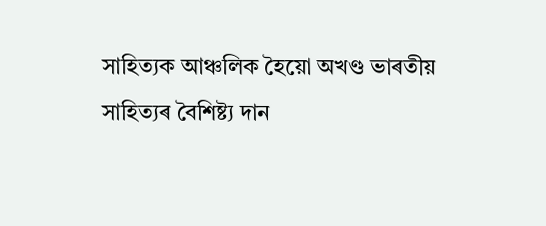সাহিত্যক আঞ্চলিক হৈয়ো অখণ্ড ভাৰতীয় সাহিত্যৰ বৈশিষ্ট্য দান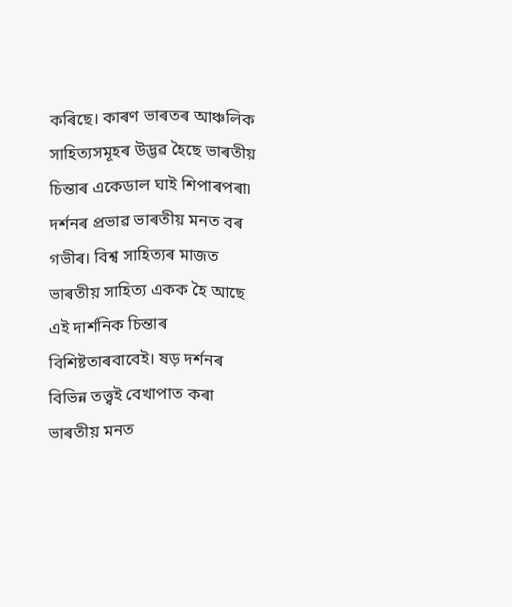কৰিছে। কাৰণ ভাৰতৰ আঞ্চলিক সাহিত্যসমূহৰ উদ্ভৱ হৈছে ভাৰতীয় চিন্তাৰ একেডাল ঘাই শিপাৰপৰা৷ দৰ্শনৰ প্ৰভাৱ ভাৰতীয় মনত বৰ গভীৰ। বিশ্ব সাহিত্যৰ মাজত ভাৰতীয় সাহিত্য একক হৈ আছে এই দার্শনিক চিন্তাৰ বিশিষ্টতাৰবাবেই। ষড় দৰ্শনৰ বিভিন্ন তত্ত্বই বেখাপাত কৰা ভাৰতীয় মনত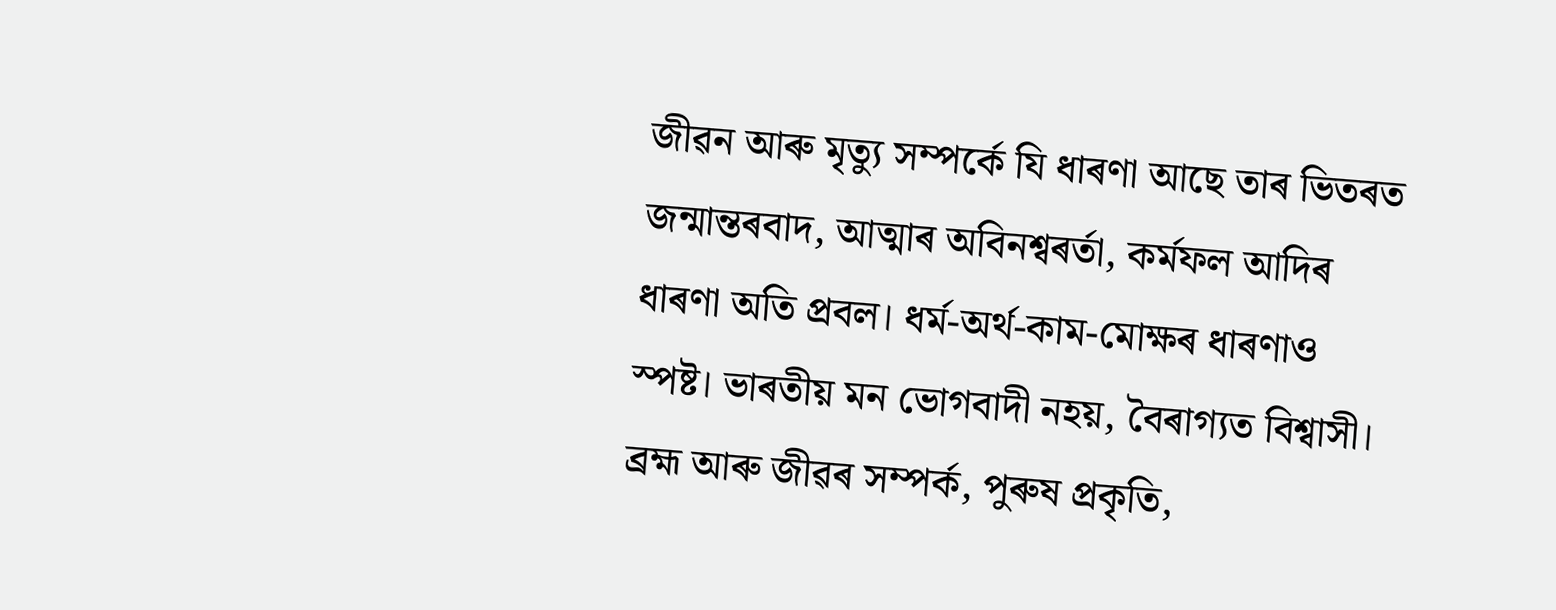জীৱন আৰু মৃত্যু সম্পর্কে যি ধাৰণা আছে তাৰ ভিতৰত জন্মান্তৰবাদ, আত্মাৰ অবিনশ্বৰৰ্তা, কর্মফল আদিৰ ধাৰণা অতি প্রবল। ধর্ম-অর্থ-কাম-মোক্ষৰ ধাৰণাও স্পষ্ট। ভাৰতীয় মন ভোগবাদী নহয়, বৈৰাগ্যত বিশ্বাসী। ব্রহ্ম আৰু জীৱৰ সম্পৰ্ক, পুৰুষ প্রকৃতি,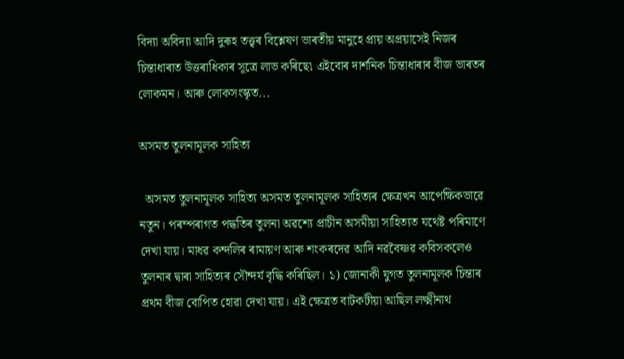বিদ্যা অবিদ্যা আদি দুৰূহ তত্ত্বৰ বিশ্লেষণ ভাৰতীয় মানুহে প্রায় অপ্ৰয়াসেই নিজৰ চিন্তাধাৰাত উত্তৰাধিকাৰ সূত্ৰে লাভ কৰিছে৷ এইবোৰ দার্শনিক চিন্তাধাৰাৰ বীজ ভাৰতৰ লোকমন। আৰু লোকসংস্কৃত...

অসমত তুলনামূলক সাহিত্য

  অসমত তুলনামূলক সাহিত্য অসমত তুলনামূলক সাহিত্যৰ ক্ষেত্ৰখন আপেক্ষিকভাৱে নতুন। পৰম্পৰাগত পদ্ধতিৰ তুলনা অৱশ্যে প্রাচীন অসমীয়া সাহিত্যত যথেষ্ট পৰিমাণে দেখা যায়। মাধৱ কন্দলিৰ ৰামায়ণ আৰু শংকৰদেৱ আদি নৱবৈষ্ণৱ কবিসকলেও তুলনাৰ দ্বাৰা সাহিত্যৰ সৌন্দৰ্য বৃদ্ধি কৰিছিল। ১) জোনাকী যুগত তুলনামূলক চিন্তাৰ প্ৰথম বীজ বোপিত হোৱা দেখা যায়। এই ক্ষেত্ৰত বাটকটীয়া আছিল লক্ষ্মীনাথ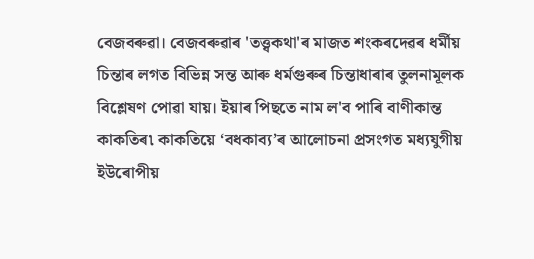বেজবৰুৱা। বেজবৰুৱাৰ 'তত্ত্বকথা'ৰ মাজত শংকৰদেৱৰ ধৰ্মীয় চিন্তাৰ লগত বিভিন্ন সন্ত আৰু ধৰ্মগুৰুৰ চিন্তাধাৰাৰ তুলনামূলক বিশ্লেষণ পোৱা যায়। ইয়াৰ পিছতে নাম ল'ব পাৰি বাণীকান্ত কাকতিৰ৷ কাকতিয়ে ‘বধকাব্য’ৰ আলোচনা প্ৰসংগত মধ্যযুগীয় ইউৰোপীয়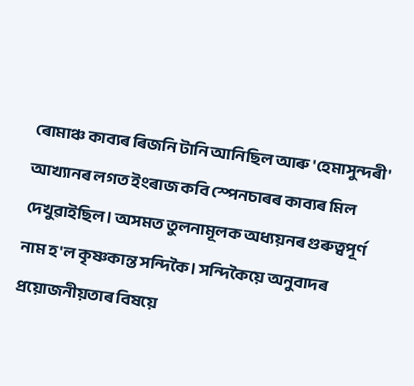ৰোমাঞ্চ কাব্যৰ ৰিজনি টানি আনিছিল আৰু 'হেমাসুন্দৰী' আখ্যানৰ লগত ইংৰাজ কবি স্পেনচাৰৰ কাব্যৰ মিল দেখুৱাইছিল। অসমত তুলনামূলক অধ্যয়নৰ গুৰুত্বপূৰ্ণ নাম হ'ল কৃষ্ণকান্ত সন্দিকৈ। সন্দিকৈয়ে অনুবাদৰ প্ৰয়োজনীয়তাৰ বিষয়ে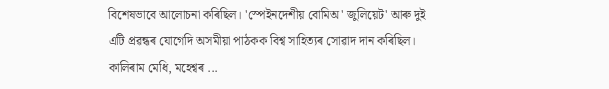বিশেষভাবে আলোচনা কৰিছিল। 'স্পেইনদেশীয় বোমিঅ' জুলিয়েট' আৰু দুই এটি প্ৰৱন্ধৰ যোগেদি অসমীয়া পাঠকক বিশ্ব সাহিত্যৰ সোৱাদ দান কৰিছিল। কালিৰাম মেধি, মহেশ্বৰ ...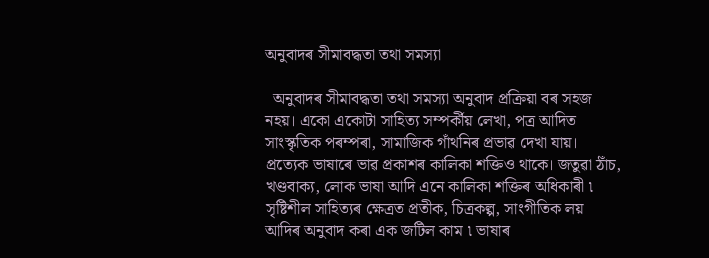অনুবাদৰ সীমাবদ্ধতা তথা সমস্যা

  অনুবাদৰ সীমাবদ্ধতা তথা সমস্যা অনুবাদ প্ৰক্ৰিয়া বৰ সহজ নহয়। একো একোটা সাহিত্য সম্পৰ্কীয় লেখা, পত্ৰ আদিত সাংস্কৃতিক পৰম্পৰা, সামাজিক গাঁথনিৰ প্ৰভাৱ দেখা যায়। প্রত্যেক ভাষাৰে ভাৱ প্ৰকাশৰ কালিকা শক্তিও থাকে। জতুৱা ঠাঁচ, খণ্ডবাক্য, লোক ভাষা আদি এনে কালিকা শক্তিৰ অধিকাৰী ৷ সৃষ্টিশীল সাহিত্যৰ ক্ষেত্ৰত প্ৰতীক, চিত্রকল্প, সাংগীতিক লয় আদিৰ অনুবাদ কৰা এক জটিল কাম ৷ ভাষাৰ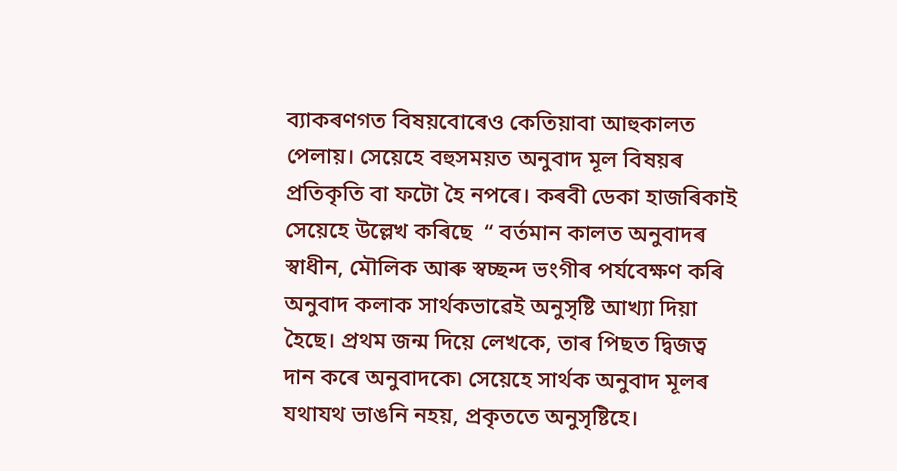ব্যাকৰণগত বিষয়বোৰেও কেতিয়াবা আহুকালত পেলায়। সেয়েহে বহুসময়ত অনুবাদ মূল বিষয়ৰ প্ৰতিকৃতি বা ফটো হৈ নপৰে। কৰবী ডেকা হাজৰিকাই সেয়েহে উল্লেখ কৰিছে  “ বৰ্তমান কালত অনুবাদৰ স্বাধীন, মৌলিক আৰু স্বচ্ছন্দ ভংগীৰ পৰ্যবেক্ষণ কৰি অনুবাদ কলাক সাৰ্থকভাৱেই অনুসৃষ্টি আখ্যা দিয়া হৈছে। প্রথম জন্ম দিয়ে লেখকে, তাৰ পিছত দ্বিজত্ব দান কৰে অনুবাদকে৷ সেয়েহে সার্থক অনুবাদ মূলৰ যথাযথ ভাঙনি নহয়, প্রকৃততে অনুসৃষ্টিহে।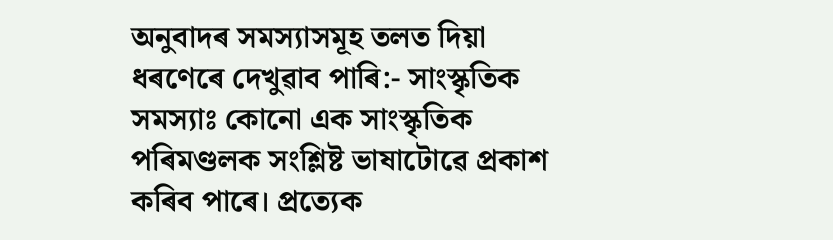অনুবাদৰ সমস্যাসমূহ তলত দিয়া ধৰণেৰে দেখুৱাব পাৰি:- সাংস্কৃতিক সমস্যাঃ কোনো এক সাংস্কৃতিক পৰিমণ্ডলক সংশ্লিষ্ট ভাষাটোৱে প্ৰকাশ কৰিব পাৰে। প্রত্যেক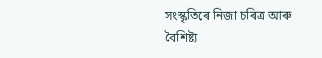সংস্কৃতিৰে নিজা চৰিত্ৰ আৰু বৈশিষ্ট্য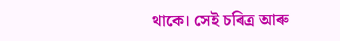থাকে। সেই চৰিত্ৰ আৰু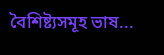বৈশিষ্ট্যসমূহ ভাষ...